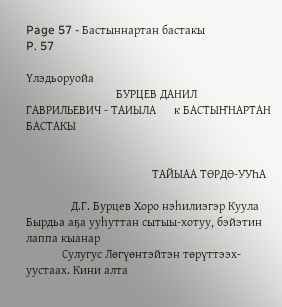Page 57 - Бастыннартан бастакы
P. 57

Үлэдьоруойа
                              БУРЦЕВ ДАНИЛ ГАВРИЛЬЕВИЧ - ТАИЫЛА      к БАСТЫҤНАРТАН БАСТАКЫ


                                          ТАЙЫАА ТӨРДӨ-УУҺА

               Д.Г. Бурцев Хоро нэһилиэгэр Куула Бырдьа аҕа ууһуттан сытыы-хотуу, бэйэтин лаппа кыанар
            Сулугус Лөгүөнтэйтэн төрүттээх-уустаах. Кини алта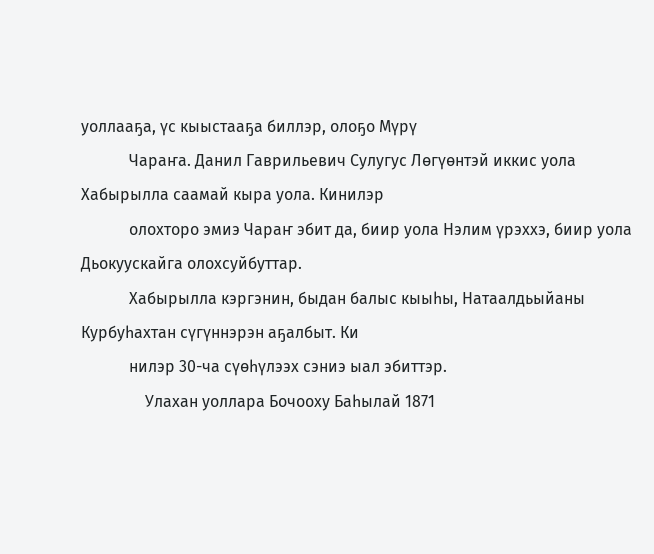уоллааҕа, үс кыыстааҕа биллэр, олоҕо Мүрү
            Чараҥа. Данил Гаврильевич Сулугус Лөгүөнтэй иккис уола Хабырылла саамай кыра уола. Кинилэр
            олохторо эмиэ Чараҥ эбит да, биир уола Нэлим үрэххэ, биир уола Дьокуускайга олохсуйбуттар.
            Хабырылла кэргэнин, быдан балыс кыыһы, Натаалдьыйаны Курбуһахтан сүгүннэрэн аҕалбыт. Ки
            нилэр 30-ча сүөһүлээх сэниэ ыал эбиттэр.
                Улахан уоллара Бочооху Баһылай 1871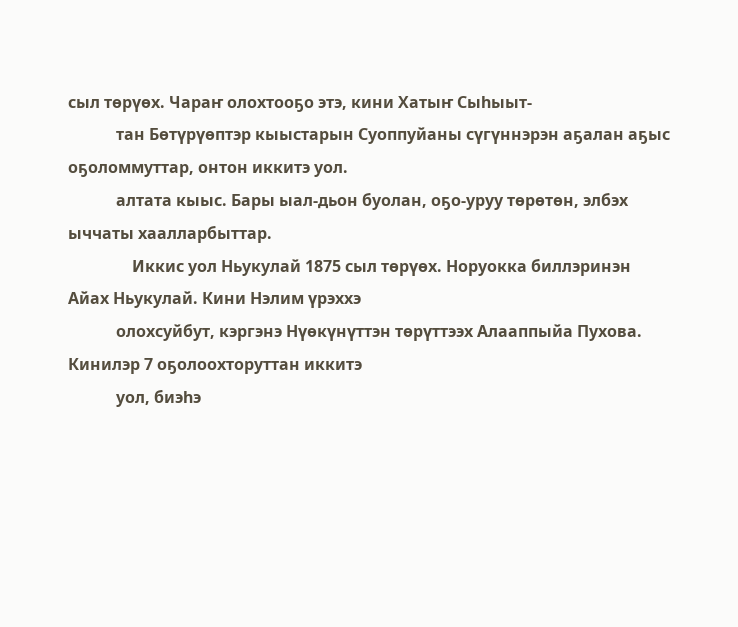сыл төрүөх. Чараҥ олохтооҕо этэ, кини Хатыҥ Сыһыыт-
            тан Бөтүрүөптэр кыыстарын Суоппуйаны сүгүннэрэн аҕалан аҕыс оҕоломмуттар, онтон иккитэ уол.
            алтата кыыс. Бары ыал-дьон буолан, оҕо-уруу төрөтөн, элбэх ыччаты хаалларбыттар.
                Иккис уол Ньукулай 1875 сыл төрүөх. Норуокка биллэринэн Айах Ньукулай. Кини Нэлим үрэххэ
            олохсуйбут, кэргэнэ Нүөкүнүттэн төрүттээх Алааппыйа Пухова. Кинилэр 7 оҕолоохторуттан иккитэ
            уол, биэһэ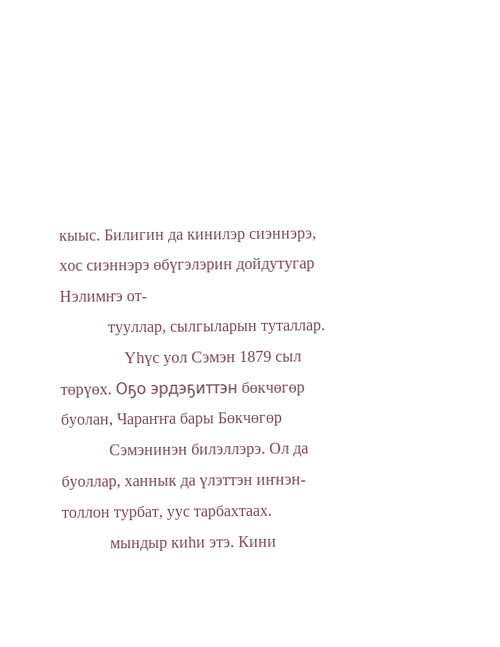кыыс. Билигин да кинилэр сиэннэрэ, хос сиэннэрэ өбүгэлэрин дойдутугар Нэлимҥэ от-
            тууллар, сылгыларын туталлар.
                Үһүс уол Сэмэн 1879 сыл төрүөх. Оҕо эрдэҕиттэн бөкчөгөр буолан, Чараҥҥа бары Бөкчөгөр
            Сэмэнинэн билэллэрэ. Ол да буоллар, ханнык да үлэттэн иҥнэн-толлон турбат, уус тарбахтаах.
            мындыр киһи этэ. Кини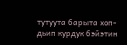тутуута барыта хоп-дьип курдук бэйэтин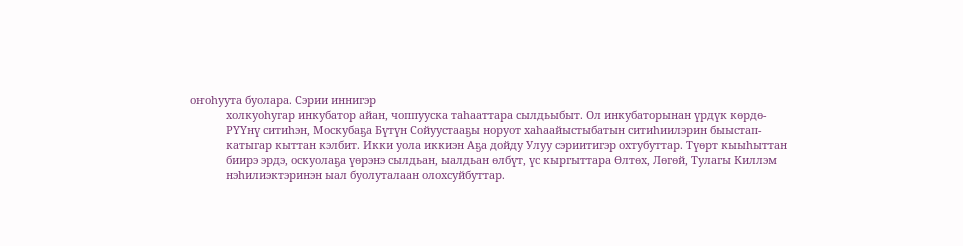оҥоһуута буолара. Сэрии иннигэр
            холкуоһугар инкубатор айан, чоппууска таһааттара сылдьыбыт. Ол инкубаторынан үрдүк көрдө-
            РҮҮнү ситиһэн, Москубаҕа Бүтүн Сойуустааҕы норуот хаһаайыстыбатын ситиһиилэрин быыстап-
            катыгар кыттан кэлбит. Икки уола иккиэн Аҕа дойду Улуу сэриитигэр охтубуттар. Түөрт кыыһыттан
            биирэ эрдэ, оскуолаҕа үөрэнэ сылдьан, ыалдьан өлбүт, үс кыргыттара Өлтөх, Лөгөй, Тулагы Киллэм
            нэһилиэктэринэн ыал буолуталаан олохсуйбуттар.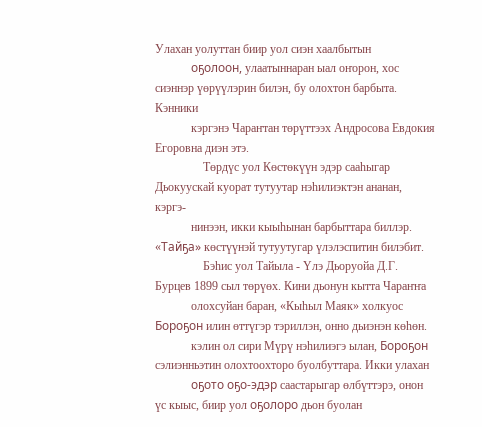Улахан уолуттан биир уол сиэн хаалбытын
            оҕолоон, улаатыннаран ыал оҥорон, хос сиэннэр үөрүүлэрин билэн, бу олохтон барбыта. Кэнники
            кэргэнэ Чараҥтан төрүттээх Андросова Евдокия Егоровна диэн этэ.
                Төрдүс уол Көстөкүүн эдэр сааһыгар Дьокуускай куорат тутуутар нэһилиэктэн ананан, кэргэ-
            нинээн, икки кыыһынан барбыттара биллэр. «Тайҕа» көстүүнэй тутуутугар үлэлэспитин билэбит.
                Бэһис уол Тайыла - Үлэ Дьоруойа Д.Г. Бурцев 1899 сыл төрүөх. Кини дьонун кытта Чараҥҥа
            олохсуйан баран, «Кыһыл Маяк» холкуос Бороҕон илин өттүгэр тэриллэн, онно дьиэнэн көһөн.
            кэлин ол сири Мүрү нэһилиэгэ ылан, Бороҕон сэлиэнньэтин олохтоохторо буолбуттара. Икки улахан
            оҕото оҕо-эдэр саастарыгар өлбүттэрэ, онон үс кыыс, биир уол оҕолоро дьон буолан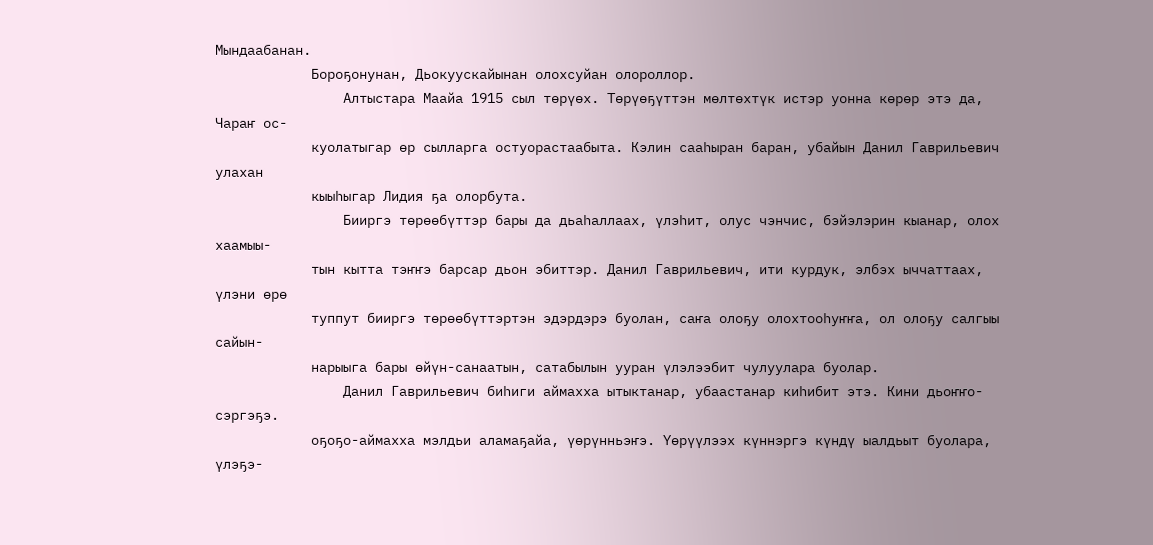Мындаабанан.
            Бороҕонунан, Дьокуускайынан олохсуйан олороллор.
                Алтыстара Маайа 1915 сыл төрүөх. Төрүөҕүттэн мөлтөхтүк истэр уонна көрөр этэ да, Чараҥ ос-
            куолатыгар өр сылларга остуорастаабыта. Кэлин сааһыран баран, убайын Данил Гаврильевич улахан
            кыыһыгар Лидия ҕа олорбута.
                Бииргэ төрөөбүттэр бары да дьаһаллаах, үлэһит, олус чэнчис, бэйэлэрин кыанар, олох хаамыы-
            тын кытта тэҥҥэ барсар дьон эбиттэр. Данил Гаврильевич, ити курдук, элбэх ыччаттаах, үлэни өрө
            туппут бииргэ төрөөбүттэртэн эдэрдэрэ буолан, саҥа олоҕу олохтооһуҥҥа, ол олоҕу салгыы сайын-
            нарыыга бары өйүн-санаатын, сатабылын ууран үлэлээбит чулуулара буолар.
                Данил Гаврильевич биһиги аймахха ытыктанар, убаастанар киһибит этэ. Кини дьоҥҥо-сэргэҕэ.
            оҕоҕо-аймахха мэлдьи аламаҕайа, үөрүнньэҥэ. Үөрүүлээх күннэргэ күндү ыалдьыт буолара, үлэҕэ-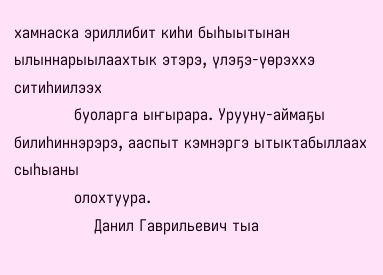хамнаска эриллибит киһи быһыытынан ылыннарыылаахтык этэрэ, үлэҕэ-үөрэххэ ситиһиилээх
            буоларга ыҥырара. Урууну-аймаҕы билиһиннэрэрэ, ааспыт кэмнэргэ ытыктабыллаах сыһыаны
            олохтуура.
                Данил Гаврильевич тыа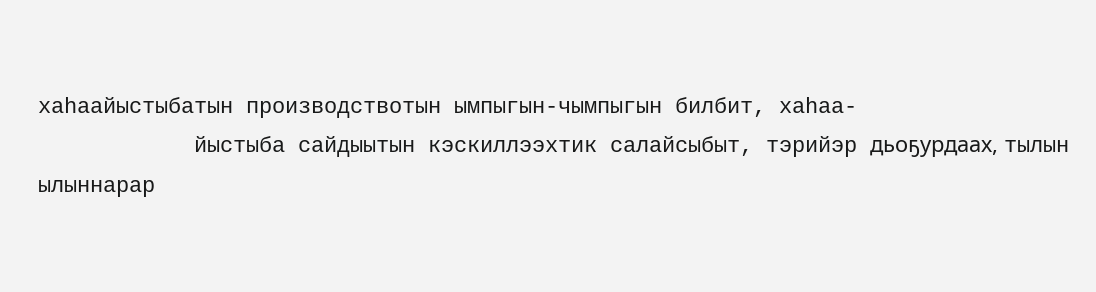хаһаайыстыбатын производствотын ымпыгын-чымпыгын билбит, хаһаа-
            йыстыба сайдыытын кэскиллээхтик салайсыбыт, тэрийэр дьоҕурдаах, тылын ылыннарар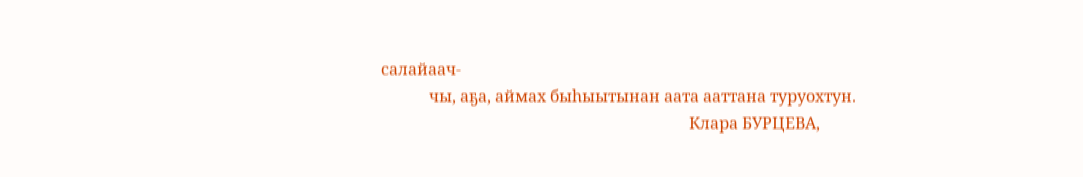салайаач-
            чы, аҕа, аймах быһыытынан аата ааттана туруохтун.
                                                                             Клара БУРЦЕВА,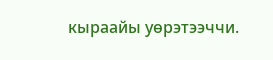кыраайы уөрэтээччи.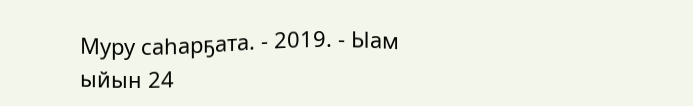Муру саһарҕата. - 2019. - Ыам ыйын 24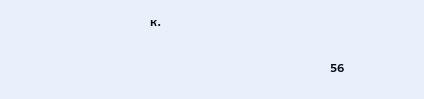к.


                                                            56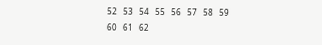52   53   54   55   56   57   58   59   60   61   62